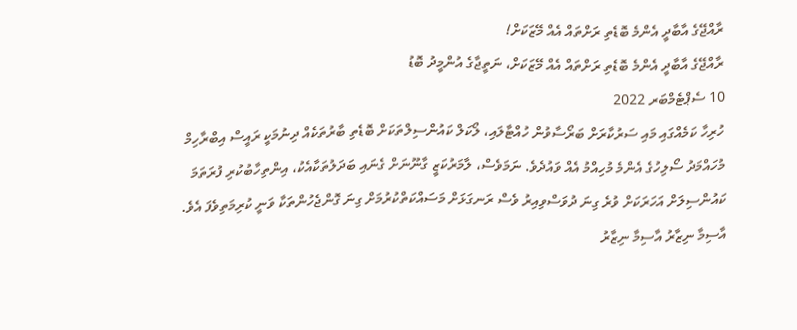ރާއްޖޭގެ އާބާދީ އެންމެ ބޮޑެތި ރަށްތައް އެއް މޭޒަކަށް!
ރާއްޖޭގެ އާބާދީ އެންމެ ބޮޑެތި ރަށްތައް އެއް މޭޒަކަށް، ނަތީޖާގެ އުންމީދު ބޮޑު
10 ސެޕްޓެމްބަރ 2022
ހުރިހާ ކަމެއްގައި މައި ސަރުކާރަށް ބަރޯސާވުން ހުއްޓާލައި، ލޯކަލް ކައުންސިލްތަކަށް ބޮޑެތި ބާރުތަކެއް ދިނުމަކީ ރައީސް އިބްރާހިމް މުހައްމަދު ސޯލިހުގެ އެންމެ މުހިއްމު އެއް ވައުދެވެ. ނަމަވެސް، ލާމަރުކަޒީ ގާނޫނަށް ގެނައި ބަދަލުތަކާއެކު، އިންތިހާބުކުރި ފުރަތަމަ ކައުންސިލަށް އަހަރަކަށް ވުރެ ގިނަ ދުވަސްވިއިރު ވެސް ރަނގަޅަށް މަސައްކަތްކުރުމަށް ގިނަ ގޮންޖެހުންތަކާ ވަނީ ކުރިމަތިވެފަ އެވެ.
އާސިމާ ނިޒާރު އާސިމާ ނިޒާރު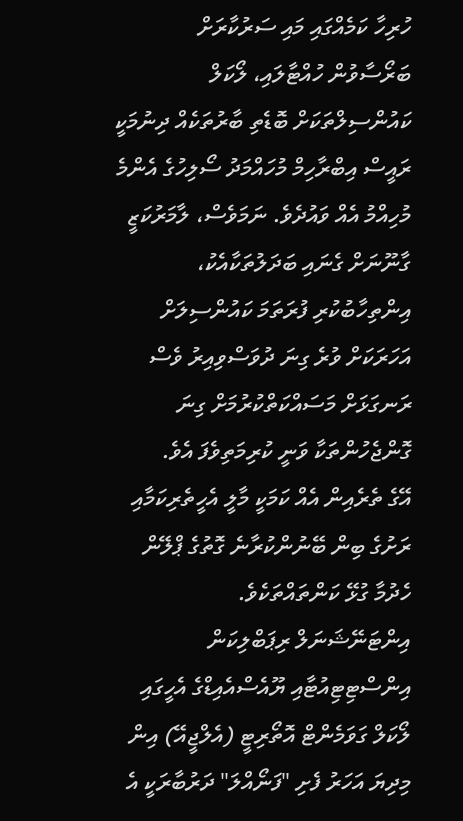ހުރިހާ ކަމެއްގައި މައި ސަރުކާރަށް ބަރޯސާވުން ހުއްޓާލައި، ލޯކަލް ކައުންސިލްތަކަށް ބޮޑެތި ބާރުތަކެއް ދިނުމަކީ ރައީސް އިބްރާހިމް މުހައްމަދު ސޯލިހުގެ އެންމެ މުހިއްމު އެއް ވައުދެވެ. ނަމަވެސް، ލާމަރުކަޒީ ގާނޫނަށް ގެނައި ބަދަލުތަކާއެކު، އިންތިހާބުކުރި ފުރަތަމަ ކައުންސިލަށް އަހަރަކަށް ވުރެ ގިނަ ދުވަސްވިއިރު ވެސް ރަނގަޅަށް މަސައްކަތްކުރުމަށް ގިނަ ގޮންޖެހުންތަކާ ވަނީ ކުރިމަތިވެފަ އެވެ.
އޭގެ ތެރެއިން އެއް ކަމަކީ މާލީ އެހީތެރިކަމާއި ރަށުގެ ބިން ބޭނުންކުރާނެ ގޮތުގެ ޕްލޭން ހެދުމާ ގުޅޭ ކަންތައްތަކެވެ.
އިންޓަނޭޝަނަލް ރިޕަބްލިކަން އިންސްޓިޓިއުޓާއި ޔޫއެސްއެއިޑްގެ އެހީގައި ލޯކަލް ގަވަމެންޓް އޮތޯރިޓީ (އެލްޖީއޭ) އިން މިދިޔަ އަހަރު ފެށި "ފަނޯއްލަ" ދަރުބާރަކީ އެ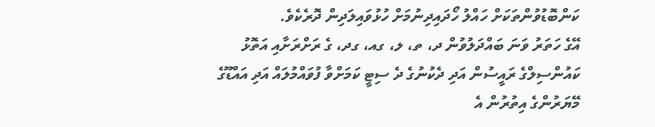ކަންބޮޑުވުންތަކަށް ހައްލު ހޯދައިދިނުމަށް ހުޅުވައިލަދިން ދޮރެކެވެ.
އޭގެ ހަތަރު ވަނަ ބައްދަލުވުން ދ، ތ، ލ، ގއ، ގދ، ގެ ރަށްރަށާއި އަތޮޅު ކައުންސިލްގެ ރައީސުން އަދި ދެކުނުގެ ދެ ސިޓީ ކަމަށްވާ ފުވައްމުލައް އަދި އައްޑޫގެ މޭޔަރުންގެ އިތުރުން އެ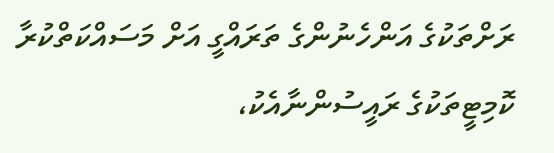ރަށްތަކުގެ އަންހެނުންގެ ތަރައްގީ އަށް މަސައްކަތްކުރާ ކޮމިޓީތަކުގެ ރައީސުންނާއެކު،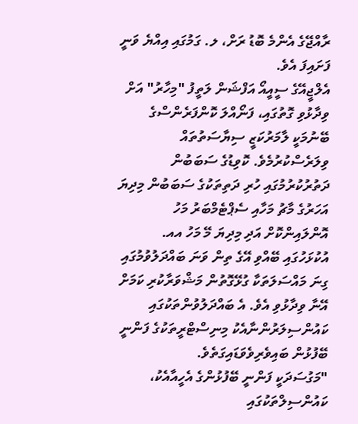ރާއްޖޭގެ އެންމެ ބޮޑު ރަށް، ލ. ގަމުގައި އިއްޔެ ވަނީ ފަށައިފަ އެވެ.
އެލްޖީއޭގެ ސީއީއޯ އަފްޝަން ލަތީފު "މިހާރު" އަށް ވިދާޅުވި ގޮތުގައި، ފަނޯއްލަ ކޮންފަރެންސްގެ ބޭނުމަކީ ލާމަރުކަޒީ ސިޔާސަތުތައް ވިލަރެސްކުރުމެވެ. ކޮވިޑުގެ ސަބަބުން ދަތުރުކުރުމުގައި ހުރި ދަތިތަކުގެ ސަބަބުން މިދިޔަ އަހަރުގެ މާޗު މަހާއި ސެޕްޓެމްބަރު މަހު އޮންލައިންކޮށް އަދި މިދިޔަ މޭ މަހު އއ. އުކުޅަހުގައި ބޭއްވި އޭގެ ތިން ވަނަ ބައްދަލުވުމުގައި ގިނަ މައްސަލަތަކާ ގުޅޭގޮތުން މަޝްވަރާކުރި ކަމަށް އޭނާ ވިދާޅުވި އެވެ. އެ ބައްދަލުވުންތަކުގައި ކައުންސިލަރުންނާއެކު މިނިސްޓްރީތަކުގެ ފަންނީ ބޭފުޅުން ބައިވެރިވެވަޑައިގަތެވެ.
"މަގުސަދަކީ ފަންނީ ބޭފުޅުންގެ އެހީއާއެކު، ކައުންސިލްތަކުގައި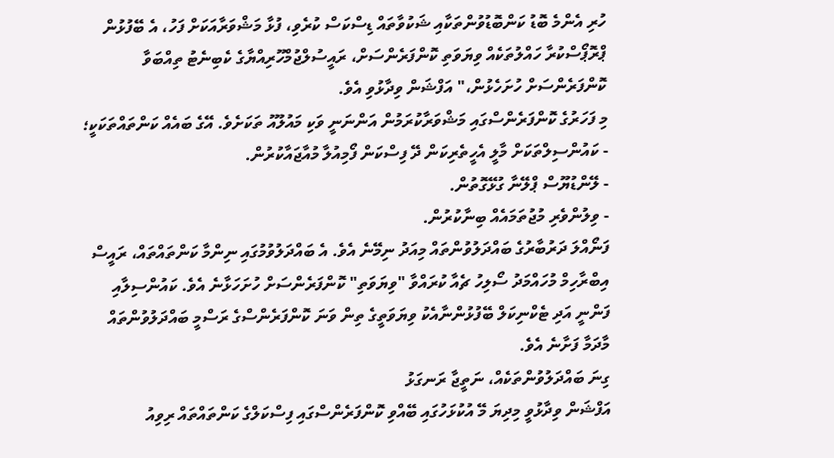ހުރި އެންމެ ބޮޑު ކަންބޮޑުވުންތަކާއި ޝަކުވާތައް ޑިސްކަސް ކުރެވި، ފުޅާ މަޝްވަރާއަކަށް ފަހު، އެ ބޭފުޅުން ޕްރޮޕޯސްކުރާ ހައްލުތަކެއް ވިޔަވަތި ކޮންފަރެންސަށް، ރައީސުލްޖުމްހޫރިއްޔާގެ ކެބިނެޓު ތިއްބަވާ ކޮންފަރެންސަށް ހުށަހެޅުން،" އަފްޝަން ވިދާޅުވި އެވެ.
މި ފަހަރުގެ ކޮންފަރެންސްގައި މަޝްވަރާކުރަމުން އަންނަނީ ވަކި މައުލޫއު ތަކަށެވެ. އޭގެ ބައެއް ކަންތައްތަކަކީ؛
- ކައުންސިލްތަކަށް މާލީ އެހީތެރިކަން ދޭ ފިސްކަން ފޯމިއުލާ މުއާޖައާކުރުން.
- ލޭންޑުޔޫސް ޕްލޭނާ ގުޅޭގޮތުން.
- ވިލުންވެރި މުޖުތަމައެއް ބިނާކުރުން.
ފަނޯއްލަ ދަރުބާރުގެ ބައްދަލުވުންތައް މިއަދު ނިމޭނެ އެވެ. އެ ބައްދަލުވުމުގައި ނިންމާ ކަންތައްތައް، ރައީސް އިބްރާހިމް މުހައްމަދު ސޯލިހު ޗެއާ ކުރައްވާ "ވިޔަވަތި" ކޮންފަރެންސަށް ހުށަހަޅާނެ އެވެ. ކައުންސިލާއި ފަންނީ އަދި ޓެކްނިކަލް ބޭފުޅުންނާއެކު ވިޔަވަތީގެ ތިން ވަނަ ކޮންފަރެންސްގެ ރަސްމީ ބައްދަލުވުންތައް މާދަމާ ފަށާނެ އެވެ.
ގިނަ ބައްދަލުވުންތަކެއް، ނަތީޖާ ރަނގަޅު
އަފްޝަން ވިދާޅުވީ މިދިޔަ މޭ އުކުޅަހުގައި ބޭއްވި ކޮންފަރެންސްގައި ފިސްކަލްގެ ކަންތައްތައް ރިވިއު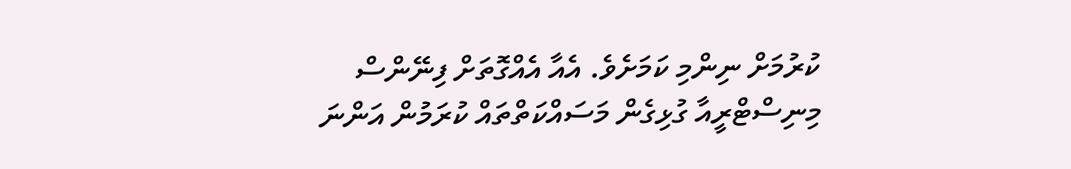ކުރުމަށް ނިންމި ކަމަށެވެ. އެއާ އެއްގޮތަށް ފިނޭންސް މިނިސްޓްރީއާ ގުޅިގެން މަސައްކަތްތައް ކުރަމުން އަންނަ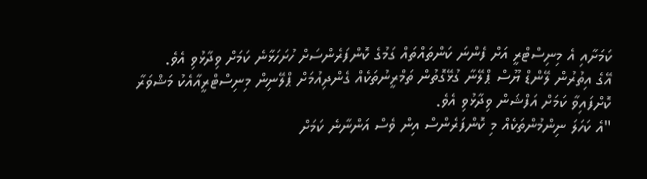ކަމަށާއި އެ މިނިސްޓްރީ އަށް ފެންނަ ކަންތައްތައް ގަމުގެ ކޮންފަރެންސަށް ހުށަހަޅާނެ ކަމަށް ވިދާޅުވި އެވެ.
އޭގެ އިތުރުން ލޭންޑް ޔޫސް ޕްލޭނާ ގުޅޭގޮތުން ތަމްރީނުތަކެއް ގެންދިއުމަށް ޕްލޭނިން މިނިސްޓްރީއާއެކު މަޝްވަރާ ކޮށްފައިވާ ކަމަށް އަފްޝަން ވިދާޅުވި އެވެ.
"އެ ކަހަލަ ނިންމުންތަކެއް މި ކޮންފަރެންސް އިން ވެސް އަންނާނެ ކަމަށް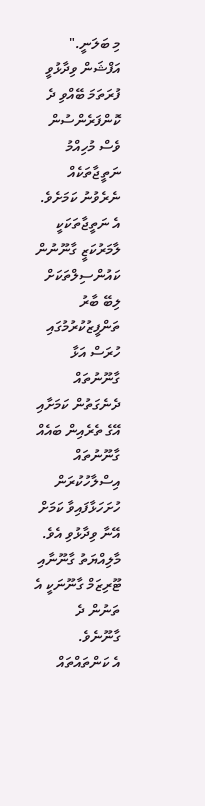މި ބަލަނީ."
އަފްޝަން ވިދާޅުވީ ފުރަތަމަ ބޭއްވި ދެ ކޮންފަރެންސުން ވެސް މުހިއްމު ނަތީޖާތަކެއް ނެރެވުނު ކަމަށެވެ. އެ ނަތީޖާތަކަކީ ލާމަރުކަޒީ ގާނޫނުން ކައުންސިލްތަކަށް ލިބޭ ބާރު ތަންފީޒުކުރުމުގައި ހުރަސް އަޅާ ގާނޫނުތައް ދެނެގަތުން ކަމަށާއި އޭގެ ތެރެއިން ބައެއް ގާނޫނުތައް އިސްލާހުކުރަން ހުށަހަޅާފައިވާ ކަމަށް އޭނާ ވިދާޅުވި އެވެ. މާލިއްޔަތު ގާނޫނާއި ޓޫރިޒަމް ގާނޫނަކީ އެ ތަނުން ދެ ގާނޫނެވެ.
އެ ކަންތައްތައް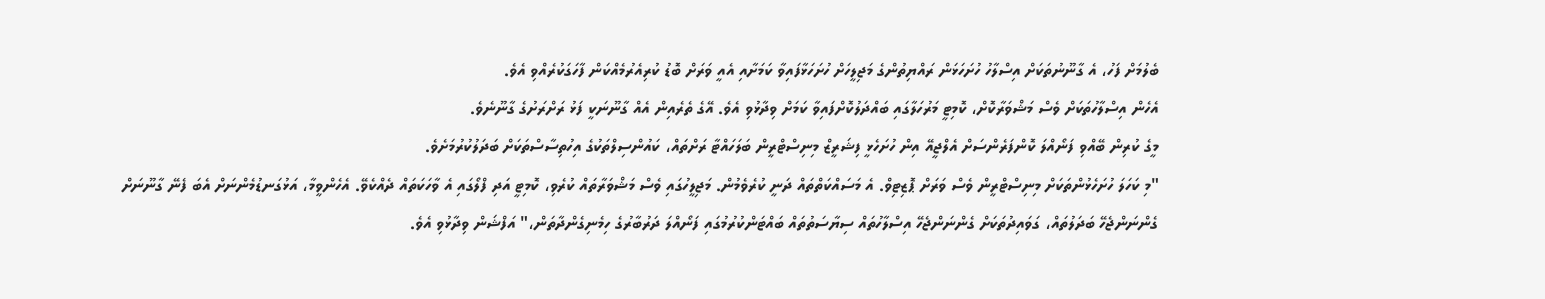ބެލުމަށް ފަހު، އެ ގާނޫނުތަކަށް އިސްލާހު ހުށަހަޅަން ރައްޔިތުންގެ މަޖިލީހަށް ހުށަހަޅާފައިވާ ކަމަށާއި އެއީ ވަރަށް ބޮޑު ކުރިއެރުމެއްކަން ފާހަގަކުރެއްވި އެވެ.
އެހެން އިސްލާހުތަކަށް ވެސް މަޝްވަރާކޮށް، ކޮމިޓީ މަރުހަލާގައި ބައްދަލުކޮށްފައިވާ ކަމަށް ވިދާޅުވި އެވެ. އޭގެ ތެރެއިން އެއް ގާނޫނަކީ ފަޅު ރަށްރަށުގެ ގާނޫނެވެ.
މީގެ ކުރިން ބޭއްވި ފަނޯއްލަ ކޮންފަރެންސަށް އެލްޖީއޭ އިން ހުށަހެޅީ ފިޝަރީޒް މިނިސްޓްރީން ބަލަހައްޓާ ރަށްތައް، ކައުންސިލްތަކުގެ އިހުތިސާސްތަކަށް ބަދަލުކުރުމަށެވެ.
"މި ކަހަލަ ހުށަހެޅުންތަކަށް މިނިސްޓްރީން ވެސް ވަރަށް ޕޮޒިޓިވް. އެ މަސައްކަތްތައް ދަނީ ކުރެވެމުން. މަޖިލީހުގައި ވެސް މަޝްވަރާތައް ކުރެވި، ކޮމިޓީ އަދި ފްލޯގައި އެ ވާހަކަތައް ދެއްކެވޭ. އެހެންވީމާ، އަޅުގަނޑުމެންނަށް އެބަ ފެނޭ ގާނޫނަށް ގެންނަންޖެހޭ ބަދަލުތައް، ގަވައިދުތަކަށް ގެންނަންޖެހޭ އިސްލާހުތައް ސިޔާސަތުތައް ބައްޓަންކުރުމުގައި ފަނޯއްލަ ދަރުބާރުގެ ހިމެނިގެންދާތަން،" އަފްޝަން ވިދާޅުވި އެވެ.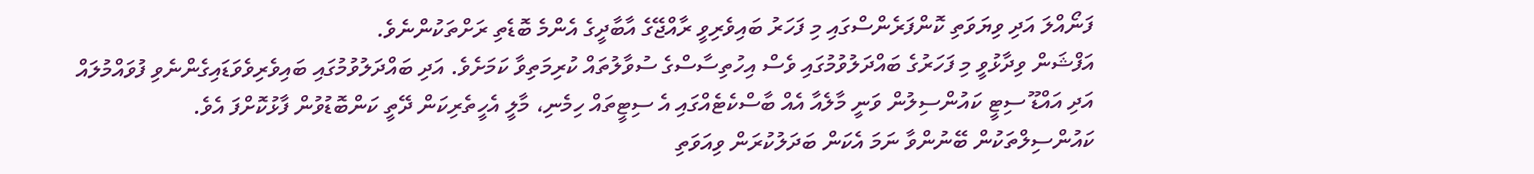ފަނޯއްލަ އަދި ވިޔަވަތި ކޮންފަރެންސްގައި މި ފަހަރު ބައިވެރިވީ ރާއްޖޭގެ އާބާދީގެ އެންމެ ބޮޑެތި ރަށްތަކުންނެވެ.
އަފްޝަން ވިދާޅުވީ މި ފަހަރުގެ ބައްދަލުވުމުގައި ވެސް އިހުތިސާސްގެ ސުވާލުތައް ކުރިމަތިވާ ކަމަށެވެ. އަދި ބައްދަލުވުމުގައި ބައިވެރިވެވަޑައިގެންނެވި ފުވައްމުލައް އަދި އައްޑޫ ސިޓީ ކައުންސިލުން ވަނީ މާލެއާ އެއް ބާސްކެޓެއްގައި އެ ސިޓީތައް ހިމެނި، މާލީ އެހީތެރިކަން ދޭތީ ކަންބޮޑުވުން ފާޅުކޮށްފަ އެވެ.
ކައުންސިލްތަކުން ބޭނުންވާ ނަމަ އެކަން ބަދަލުކުރަން ވިއަވަތި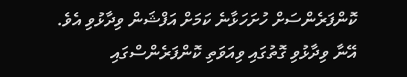ކޮންފަރެންސަށް ހުށަހަޅާނެ ކަމަށް އަފްޝަން ވިދާޅުވި އެވެ.
އޭނާ ވިދާޅުވި ގޮތުގައި ވިއަވަތި ކޮންފަރެންސްގައި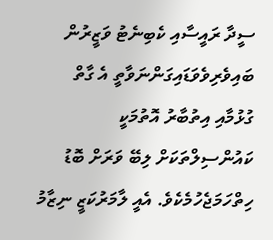ސީދާ ރައީސާއި ކެބިނެޓު ވަޒީރުން ބައިވެރިވެވަޑައިގަންނަވާތީ އެ ގާތް ގުޅުމާއި އިތުބާރު އޮތުމަކީ ކައުންސިލްތަކަށް ލިބޭ ވަރަށް ބޮޑު ހިތްހަމަޖެހުމެކެވެ. އެއީ ލާމަރުކަޒީ ނިޒާމު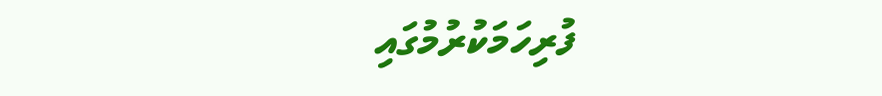ފުރިހަމަކުރުމުގައި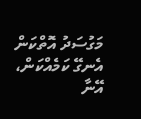މަގުސަދު އޮތްކަން އެނގޭ ކަމެއްކަން، އޭނާ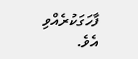ފާހަގަކުރެއްވި އެވެ.